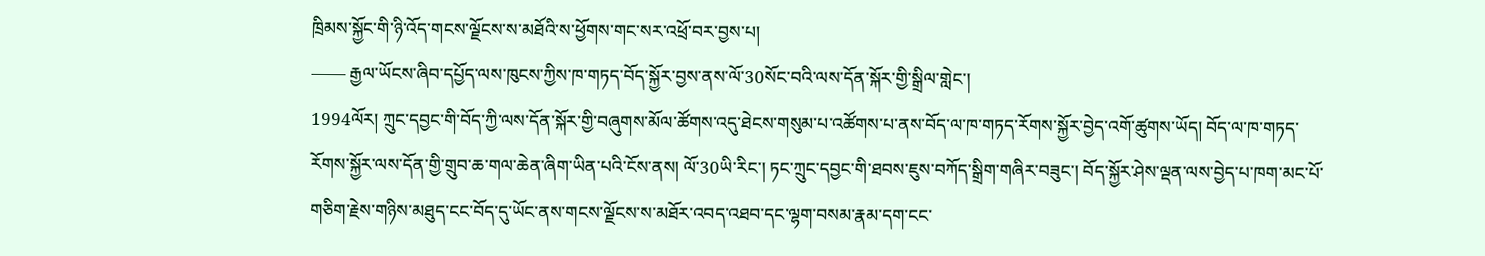ཁྲིམས་སྐྱོང་གི་ཉི་འོད་གངས་ལྗོངས་ས་མཐོའི་ས་ཕྱོགས་གང་སར་འཕྲོ་བར་བྱས་པ།
—— རྒྱལ་ཡོངས་ཞིབ་དཔྱོད་ལས་ཁུངས་ཀྱིས་ཁ་གཏད་བོད་སྐྱོར་བྱས་ནས་ལོ་30སོང་བའི་ལས་དོན་སྐོར་གྱི་སྒྲིལ་གླེང་།
1994ལོར། ཀྲུང་དབྱང་གི་བོད་ཀྱི་ལས་དོན་སྐོར་གྱི་བཞུགས་མོལ་ཚོགས་འདུ་ཐེངས་གསུམ་པ་འཚོགས་པ་ནས་བོད་ལ་ཁ་གཏད་རོགས་སྐྱོར་བྱེད་འགོ་ཚུགས་ཡོད། བོད་ལ་ཁ་གཏད་རོགས་སྐྱོར་ལས་དོན་གྱི་གྲུབ་ཆ་གལ་ཆེན་ཞིག་ཡིན་པའི་ངོས་ནས། ལོ་30ཡི་རིང་། ཏང་ཀྲུང་དབྱང་གི་ཐབས་ཇུས་བཀོད་སྒྲིག་གཞིར་བཟུང་། བོད་སྐྱོར་ཤེས་ལྡན་ལས་བྱེད་པ་ཁག་མང་པོ་གཅིག་རྗེས་གཉིས་མཐུད་ངང་བོད་དུ་ཡོང་ནས་གངས་ལྗོངས་ས་མཐོར་འབད་འཐབ་དང་ལྷག་བསམ་རྣམ་དག་ངང་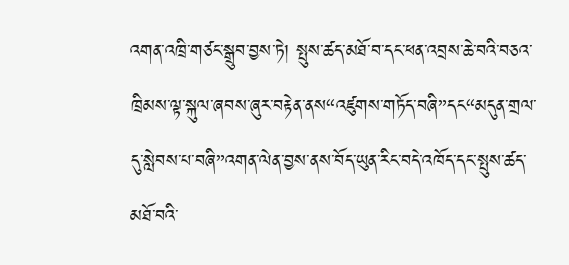འགན་འཁྲི་གཙང་སྒྲུབ་བྱས་ཏེ། སྤུས་ཚད་མཐོ་བ་དང་ཕན་འབྲས་ཆེ་བའི་བཅའ་ཁྲིམས་ལྟ་སྐུལ་ཞབས་ཞུར་བརྟེན་ནས“འཛུགས་གཏོད་བཞི”དང“མདུན་གྲལ་དུ་སླེབས་པ་བཞི”འགན་ལེན་བྱས་ནས་བོད་ཡུན་རིང་བདེ་འཁོད་དང་སྤུས་ཚད་མཐོ་བའི་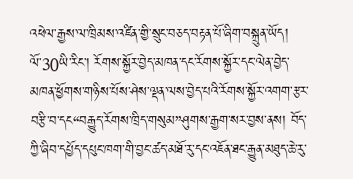འཕེལ་རྒྱས་ལ་ཁྲིམས་འཛིན་གྱི་སྲུང་བཅད་བརྟན་པོ་ཞིག་བསྐྲུན་ཡོད།
ལོ་30ཡི་རིང་། རོགས་སྐྱོར་བྱེད་མཁན་དང་རོགས་སྐྱོར་དང་ལེན་བྱེད་མཁན་ཕྱོགས་གཉིས་པོས་ཤེས་ལྡན་ལས་བྱེད་པའི་རོགས་སྐྱོར་འགག་རྩར་བརྩི་བ་དང“བརྒྱུད་རོགས་ཁྲིད་གསུམ”ཤུགས་རྒྱག་སར་བྱས་ནས། བོད་ཀྱི་ཞིབ་དཔྱོད་དཔུང་ཁག་གི་བྱང་ཚད་མཐོ་རུ་དང་འཇོན་ཐང་རྒྱུན་མཐུད་ཆེ་རུ་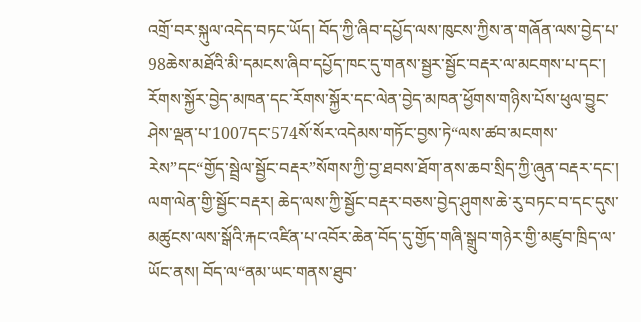འགྲོ་བར་སྐུལ་འདེད་བཏང་ཡོད། བོད་ཀྱི་ཞིབ་དཔྱོད་ལས་ཁུངས་ཀྱིས་ན་གཞོན་ལས་བྱེད་པ་98ཆེས་མཐོའི་མི་དམངས་ཞིབ་དཔྱོད་ཁང་དུ་གནས་སྦྱར་སྦྱོང་བརྡར་ལ་མངགས་པ་དང་། རོགས་སྐྱོར་བྱེད་མཁན་དང་རོགས་སྐྱོར་དང་ལེན་བྱེད་མཁན་ཕྱོགས་གཉིས་པོས་ཕུལ་བྱུང་ཤེས་ལྡན་པ་1007དང་574སོ་སོར་འདེམས་གཏོང་བྱས་ཏེ“ལས་ཚབ་མངགས་རེས”དང“གྱོད་སྦྲེལ་སྦྱོང་བརྡར”སོགས་ཀྱི་བྱ་ཐབས་ཐོག་ནས་ཆབ་སྲིད་ཀྱི་ཞུན་བརྡར་དང་། ལག་ལེན་གྱི་སྦྱོང་བརྡར། ཆེད་ལས་ཀྱི་སྦྱོང་བརྡར་བཅས་བྱེད་ཤུགས་ཆེ་རུ་བཏང་བ་དང་དུས་མཚུངས་ལས་སྒོའི་རྐང་འཛིན་པ་འབོར་ཆེན་བོད་དུ་གྱོད་གཞི་སྒྲུབ་གཉེར་གྱི་མཛུབ་ཁྲིད་ལ་ཡོང་ནས། བོད་ལ“ནམ་ཡང་གནས་ཐུབ་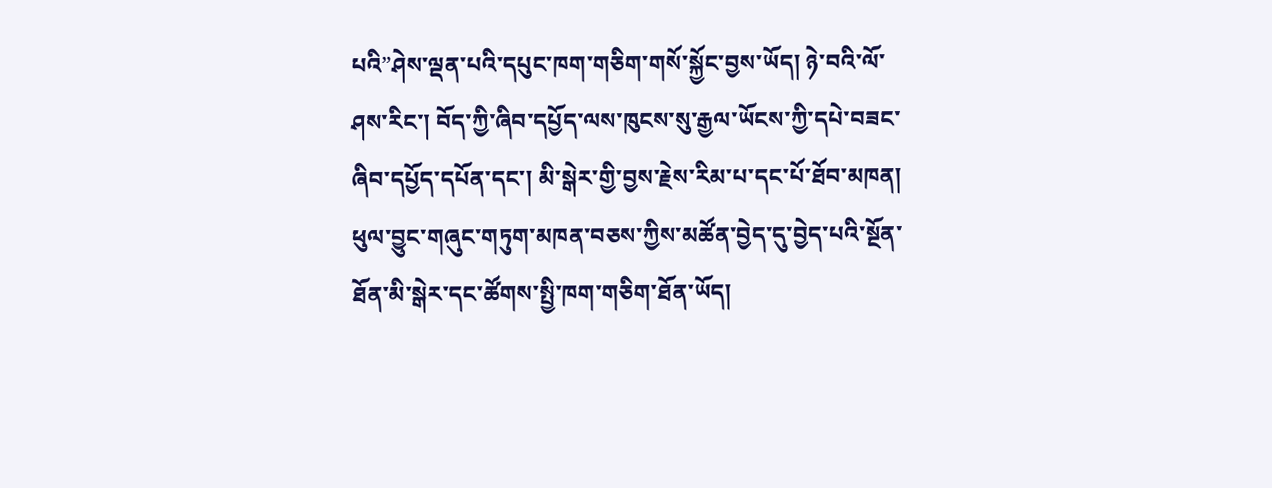པའི”ཤེས་ལྡན་པའི་དཔུང་ཁག་གཅིག་གསོ་སྐྱོང་བྱས་ཡོད། ཉེ་བའི་ལོ་ཤས་རིང་། བོད་ཀྱི་ཞིབ་དཔྱོད་ལས་ཁུངས་སུ་རྒྱལ་ཡོངས་ཀྱི་དཔེ་བཟང་ཞིབ་དཔྱོད་དཔོན་དང་། མི་སྒེར་གྱི་བྱས་རྗེས་རིམ་པ་དང་པོ་ཐོབ་མཁན། ཕུལ་བྱུང་གཞུང་གཏུག་མཁན་བཅས་ཀྱིས་མཚོན་བྱེད་དུ་བྱེད་པའི་སྔོན་ཐོན་མི་སྒེར་དང་ཚོགས་སྤྱི་ཁག་གཅིག་ཐོན་ཡོད།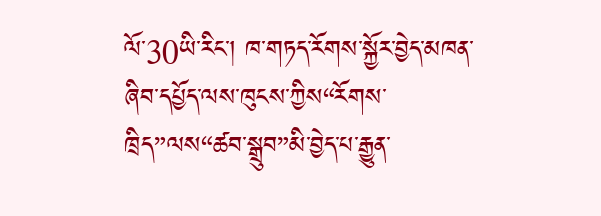ལོ་30ཡི་རིང་། ཁ་གཏད་རོགས་སྐྱོར་བྱེད་མཁན་ཞིབ་དཔྱོད་ལས་ཁུངས་ཀྱིས“རོགས་ཁྲིད”ལས“ཚབ་སྒྲུབ”མི་བྱེད་པ་རྒྱུན་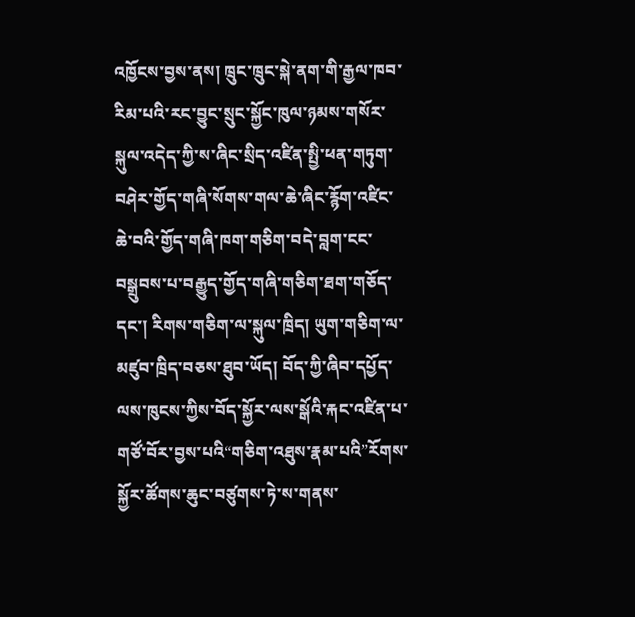འཁྱོངས་བྱས་ནས། ཁྲུང་ཁྲུང་སྐེ་ནག་གི་རྒྱལ་ཁབ་རིམ་པའི་རང་བྱུང་སྲུང་སྐྱོང་ཁུལ་ཉམས་གསོར་སྐུལ་འདེད་ཀྱི་ས་ཞིང་སྲིད་འཛིན་སྤྱི་ཕན་གཏུག་བཤེར་གྱོད་གཞི་སོགས་གལ་ཆེ་ཞིང་རྙོག་འཛིང་ཆེ་བའི་གྱོད་གཞི་ཁག་གཅིག་བདེ་བླག་ངང་བསྒྲུབས་པ་བརྒྱུད་གྱོད་གཞི་གཅིག་ཐག་གཅོད་དང་། རིགས་གཅིག་ལ་སྐུལ་ཁྲིད། ཡུག་གཅིག་ལ་མཛུབ་ཁྲིད་བཅས་ཐུབ་ཡོད། བོད་ཀྱི་ཞིབ་དཔྱོད་ལས་ཁུངས་ཀྱིས་བོད་སྐྱོར་ལས་སྒོའི་རྐང་འཛིན་པ་གཙོ་བོར་བྱས་པའི“གཅིག་འཐུས་རྣམ་པའི”རོགས་སྐྱོར་ཚོགས་ཆུང་བཙུགས་ཏེ་ས་གནས་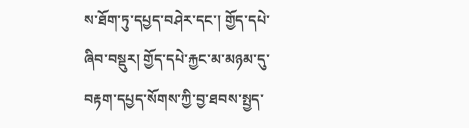ས་ཐོག་ཏུ་དཔྱད་བཤེར་དང་། གྱོད་དཔེ་ཞིབ་བསྡུར། གྱོད་དཔེ་རྐྱང་མ་མཉམ་དུ་བརྟག་དཔྱད་སོགས་ཀྱི་བྱ་ཐབས་སྤྱད་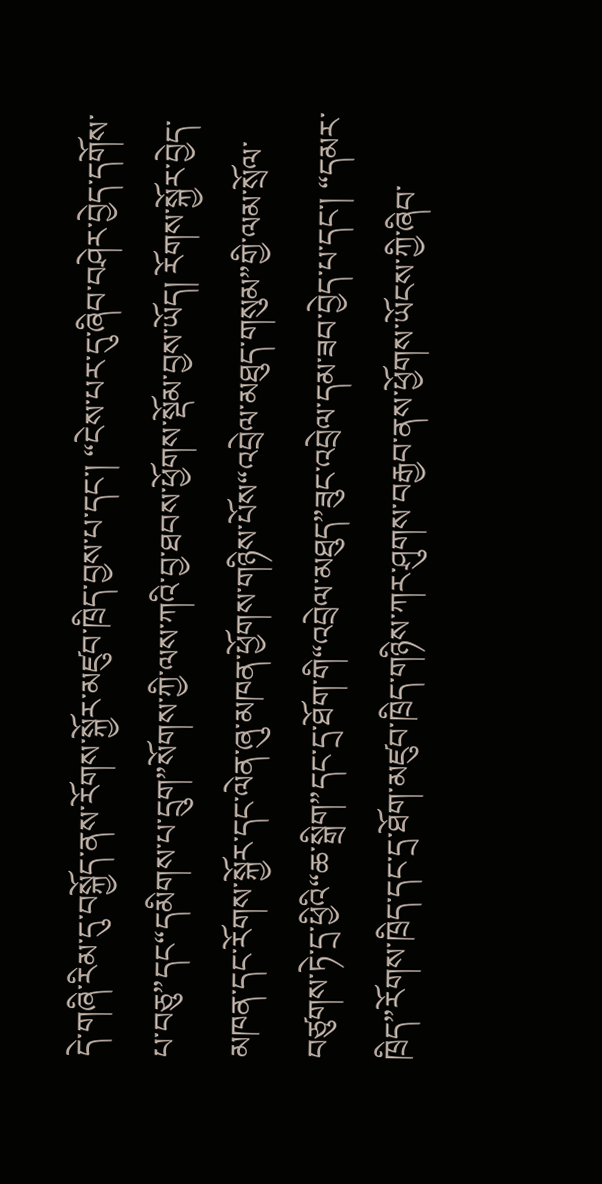དེ་གཞི་རིམ་དུ་བསྐྱོད་ནས་རོགས་སྐྱོར་མཛུབ་ཁྲིད་བྱས་པ་དང་། “ངེས་པར་དུ་ཞིབ་བཤེར་བྱེད་དགོས་པ་བཅུ”དང“དམིགས་པ་དྲུག”སོགས་ཀྱི་ལས་ཀའི་བྱ་ཐབས་ཕྱོགས་སྡོམ་བྱས་ཡོད། རོགས་སྐྱོར་བྱེད་མཁན་དང་རོགས་སྐྱོར་དང་ལེན་ཞུ་མཁན་ཕྱོགས་གཉིས་པོས“འབྲེལ་མཐུད་གསུམ”གྱི་ལམ་སྲོལ་བཙུགས་ཏེ་དྲ་ཕྱིའི“ཆ་སྒྲིག”དང་དྲ་ཐོག་གི“འབྲེལ་མཐུད”ཟུང་འབྲེལ་དམ་ཟབ་བྱེད་པ་དང་། “དམར་ཁྲིད”རོགས་ཁྲིད་དང་དྲ་ཐོག་མཛུབ་ཁྲིད་གཉིས་ཀར་ཤུགས་བརྒྱབ་ནས་ཕྱོགས་ཡོངས་ཀྱི་ཞིབ་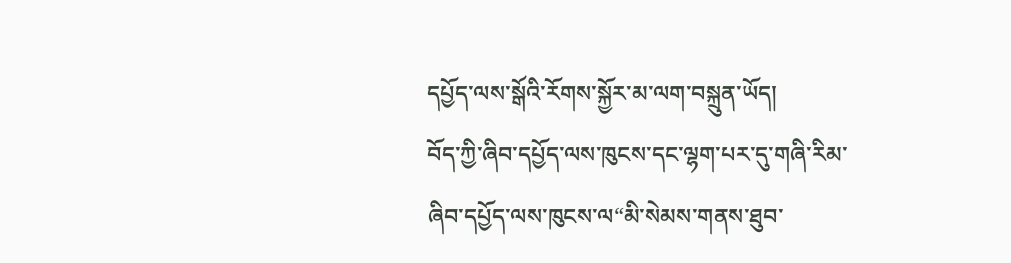དཔྱོད་ལས་སྒོའི་རོགས་སྐྱོར་མ་ལག་བསྐྲུན་ཡོད།
བོད་ཀྱི་ཞིབ་དཔྱོད་ལས་ཁུངས་དང་ལྷག་པར་དུ་གཞི་རིམ་ཞིབ་དཔྱོད་ལས་ཁུངས་ལ“མི་སེམས་གནས་ཐུབ་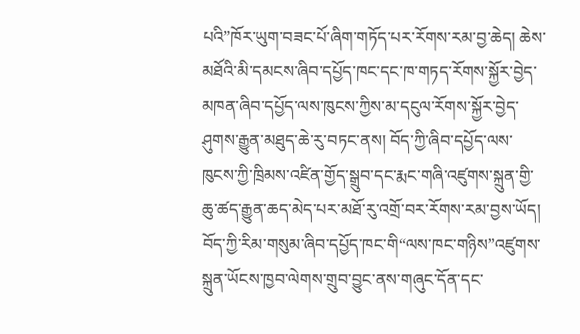པའི”ཁོར་ཡུག་བཟང་པོ་ཞིག་གཏོད་པར་རོགས་རམ་བྱ་ཆེད། ཆེས་མཐོའི་མི་དམངས་ཞིབ་དཔྱོད་ཁང་དང་ཁ་གཏད་རོགས་སྐྱོར་བྱེད་མཁན་ཞིབ་དཔྱོད་ལས་ཁུངས་ཀྱིས་མ་དངུལ་རོགས་སྐྱོར་བྱེད་ཤུགས་རྒྱུན་མཐུད་ཆེ་རུ་བཏང་ནས། བོད་ཀྱི་ཞིབ་དཔྱོད་ལས་ཁུངས་ཀྱི་ཁྲིམས་འཛིན་གྱོད་སྒྲུབ་དང་རྨང་གཞི་འཛུགས་སྐྲུན་གྱི་ཆུ་ཚད་རྒྱུན་ཆད་མེད་པར་མཐོ་རུ་འགྲོ་བར་རོགས་རམ་བྱས་ཡོད། བོད་ཀྱི་རིམ་གསུམ་ཞིབ་དཔྱོད་ཁང་གི“ལས་ཁང་གཉིས”འཛུགས་སྐྲུན་ཡོངས་ཁྱབ་ལེགས་གྲུབ་བྱུང་ནས་གཞུང་དོན་དང་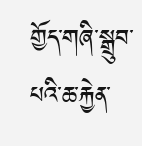གྱོད་གཞི་སྒྲུབ་པའི་ཆ་རྐྱེན་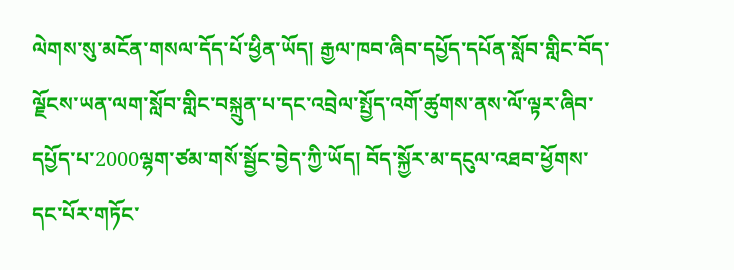ལེགས་སུ་མངོན་གསལ་དོད་པོ་ཕྱིན་ཡོད། རྒྱལ་ཁབ་ཞིབ་དཔྱོད་དཔོན་སློབ་གླིང་བོད་ལྗོངས་ཡན་ལག་སློབ་གླིང་བསྐྲུན་པ་དང་འབྲེལ་སྤྱོད་འགོ་ཚུགས་ནས་ལོ་ལྟར་ཞིབ་དཔྱོད་པ་2000ལྷག་ཙམ་གསོ་སྦྱོང་བྱེད་ཀྱི་ཡོད། བོད་སྐྱོར་མ་དངུལ་འཐབ་ཕྱོགས་དང་པོར་གཏོང་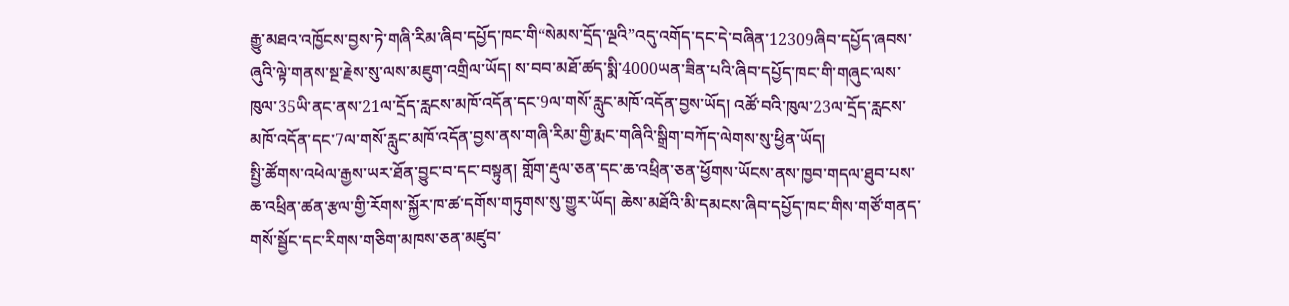རྒྱུ་མཐའ་འཁྱོངས་བྱས་ཏེ་གཞི་རིམ་ཞིབ་དཔྱོད་ཁང་གི“སེམས་དྲོད་ལྔའི”འདུ་འགོད་དང་དེ་བཞིན་12309ཞིབ་དཔྱོད་ཞབས་ཞུའི་ལྟེ་གནས་སྔ་རྗེས་སུ་ལས་མཇུག་འགྲིལ་ཡོད། ས་བབ་མཐོ་ཚད་སྨི་4000ཡན་ཟིན་པའི་ཞིབ་དཔྱོད་ཁང་གི་གཞུང་ལས་ཁུལ་35ཡི་ནང་ནས་21ལ་དྲོད་རླངས་མཁོ་འདོན་དང་9ལ་གསོ་རླུང་མཁོ་འདོན་བྱས་ཡོད། འཚོ་བའི་ཁུལ་23ལ་དྲོད་རླངས་མཁོ་འདོན་དང་7ལ་གསོ་རླུང་མཁོ་འདོན་བྱས་ནས་གཞི་རིམ་གྱི་རྨང་གཞིའི་སྒྲིག་བཀོད་ལེགས་སུ་ཕྱིན་ཡོད།
སྤྱི་ཚོགས་འཕེལ་རྒྱས་ཡར་ཐོན་བྱུང་བ་དང་བསྟུན། གློག་རྡུལ་ཅན་དང་ཆ་འཕྲིན་ཅན་ཕྱོགས་ཡོངས་ནས་ཁྱབ་གདལ་ཐུབ་པས་ཆ་འཕྲིན་ཚན་རྩལ་གྱི་རོགས་སྐྱོར་ཁ་ཚ་དགོས་གཏུགས་སུ་གྱུར་ཡོད། ཆེས་མཐོའི་མི་དམངས་ཞིབ་དཔྱོད་ཁང་གིས་གཙོ་གནད་གསོ་སྦྱོང་དང་རིགས་གཅིག་མཁས་ཅན་མཛུབ་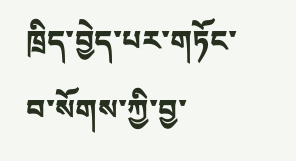ཁྲིད་བྱེད་པར་གཏོང་བ་སོགས་ཀྱི་བྱ་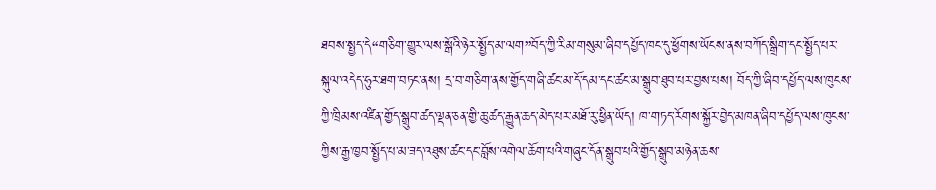ཐབས་སྤྱད་དེ“གཅིག་གྱུར་ལས་སྒོའི་ཉེར་སྤྱོད་མ་ལག”བོད་ཀྱི་རིམ་གསུམ་ཞིབ་དཔྱོད་ཁང་དུ་ཕྱོགས་ཡོངས་ནས་བཀོད་སྒྲིག་དང་སྤྱོད་པར་སྐུལ་འདེད་ཧུར་ཐག་བཏང་ནས། དྲ་བ་གཅིག་ནས་གྱོད་གཞི་ཚང་མ་དོ་དམ་དང་ཚང་མ་སྒྲུབ་ཐུབ་པར་བྱས་པས། བོད་ཀྱི་ཞིབ་དཔྱོད་ལས་ཁུངས་ཀྱི་ཁྲིམས་འཛིན་གྱོད་སྒྲུབ་ཚད་ལྡན་ཅན་གྱི་ཆུ་ཚད་རྒྱུན་ཆད་མེད་པར་མཐོ་རུ་ཕྱིན་ཡོད། ཁ་གཏད་རོགས་སྐྱོར་བྱེད་མཁན་ཞིབ་དཔྱོད་ལས་ཁུངས་ཀྱིས་རྒྱ་ཁྱབ་སྤྱོད་པ་མ་ཟད་འཐུས་ཚང་དང་བློས་འགེལ་ཆོག་པའི་གཞུང་དོན་སྒྲུབ་པའི་གྱོད་སྒྲུབ་མཉེན་ཆས་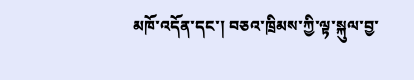མཁོ་འདོན་དང་། བཅའ་ཁྲིམས་ཀྱི་ལྟ་སྐུལ་བྱ་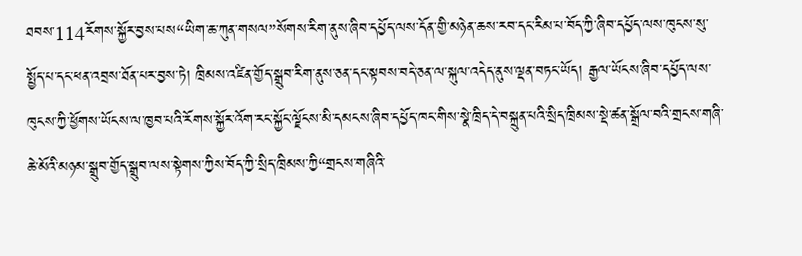ཐབས་114རོགས་སྐྱོར་བྱས་པས“ཡིག་ཆ་ཀུན་གསལ”སོགས་རིག་ནུས་ཞིབ་དཔྱོད་ལས་དོན་གྱི་མཉེན་ཆས་རབ་དང་རིམ་པ་བོད་ཀྱི་ཞིབ་དཔྱོད་ལས་ཁུངས་སུ་སྤྱོད་པ་དང་ཕན་འབྲས་ཐོན་པར་བྱས་ཏེ། ཁྲིམས་འཛིན་གྱོད་སྒྲུབ་རིག་ནུས་ཅན་དང་སྟབས་བདེ་ཅན་ལ་སྐུལ་འདེད་ནུས་ལྡན་བཏང་ཡོད། རྒྱལ་ཡོངས་ཞིབ་དཔྱོད་ལས་ཁུངས་ཀྱི་ཕྱོགས་ཡོངས་ལ་ཁྱབ་པའི་རོགས་སྐྱོར་འོག་རང་སྐྱོང་ལྗོངས་མི་དམངས་ཞིབ་དཔྱོད་ཁང་གིས་སྣེ་ཁྲིད་དེ་བསྐྲུན་པའི་སྲིད་ཁྲིམས་སྡེ་ཚན་སྒྲོལ་བའི་གྲངས་གཞི་ཆེ་མོའི་མཉམ་སྒྲུབ་གྱོད་སྒྲུབ་ལས་སྟེགས་ཀྱིས་བོད་ཀྱི་སྲིད་ཁྲིམས་ཀྱི“གྲངས་གཞིའི་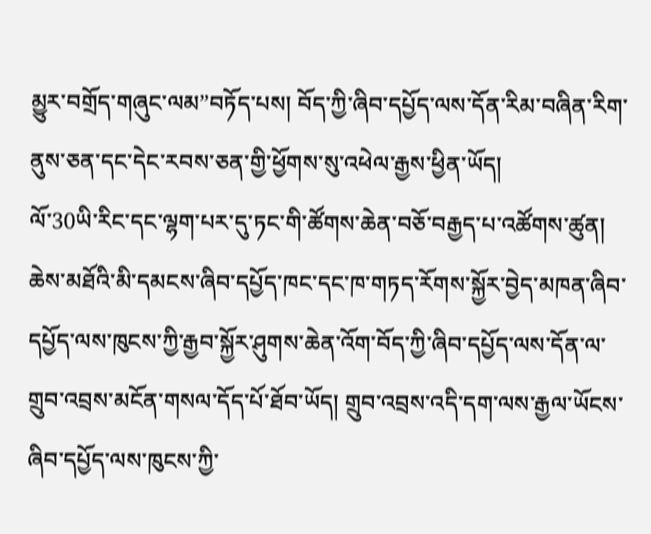མྱུར་བགྲོད་གཞུང་ལམ”བཏོད་པས། བོད་ཀྱི་ཞིབ་དཔྱོད་ལས་དོན་རིམ་བཞིན་རིག་ནུས་ཅན་དང་དེང་རབས་ཅན་གྱི་ཕྱོགས་སུ་འཕེལ་རྒྱས་ཕྱིན་ཡོད།
ལོ་30ཡི་རིང་དང་ལྷག་པར་དུ་ཏང་གི་ཚོགས་ཆེན་བཅོ་བརྒྱད་པ་འཚོགས་ཚུན། ཆེས་མཐོའི་མི་དམངས་ཞིབ་དཔྱོད་ཁང་དང་ཁ་གཏད་རོགས་སྐྱོར་བྱེད་མཁན་ཞིབ་དཔྱོད་ལས་ཁུངས་ཀྱི་རྒྱབ་སྐྱོར་ཤུགས་ཆེན་འོག་བོད་ཀྱི་ཞིབ་དཔྱོད་ལས་དོན་ལ་གྲུབ་འབྲས་མངོན་གསལ་དོད་པོ་ཐོབ་ཡོད། གྲུབ་འབྲས་འདི་དག་ལས་རྒྱལ་ཡོངས་ཞིབ་དཔྱོད་ལས་ཁུངས་ཀྱི་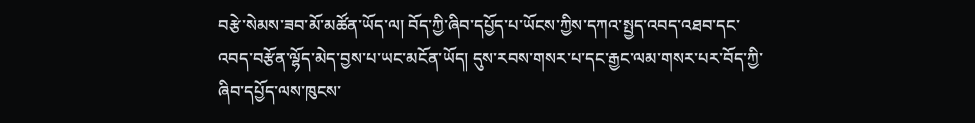བརྩེ་སེམས་ཟབ་མོ་མཚོན་ཡོད་ལ། བོད་ཀྱི་ཞིབ་དཔྱོད་པ་ཡོངས་ཀྱིས་དཀའ་སྤྱད་འབད་འཐབ་དང་འབད་བརྩོན་ལྷོད་མེད་བྱས་པ་ཡང་མངོན་ཡོད། དུས་རབས་གསར་པ་དང་རྒྱང་ལམ་གསར་པར་བོད་ཀྱི་ཞིབ་དཔྱོད་ལས་ཁུངས་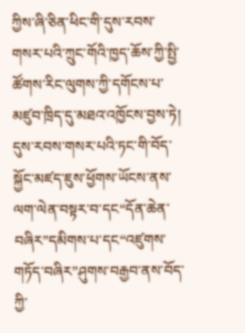ཀྱིས་ཞི་ཅིན་ཕིང་གི་དུས་རབས་གསར་པའི་ཀྲུང་གོའི་ཁྱད་ཆོས་ཀྱི་སྤྱི་ཚོགས་རིང་ལུགས་ཀྱི་དགོངས་པ་མཛུབ་ཁྲིད་དུ་མཐའ་འཁྱོངས་བྱས་ཏེ། དུས་རབས་གསར་པའི་ཏང་གི་བོད་སྐྱོང་མཛད་ཇུས་ཕྱོགས་ཡོངས་ནས་ལག་ལེན་བསྟར་བ་དང“དོན་ཆེན་བཞིར”དམིགས་པ་དང“འཛུགས་གཏོད་བཞིར”ཤུགས་བརྒྱབ་ནས་བོད་ཀྱི་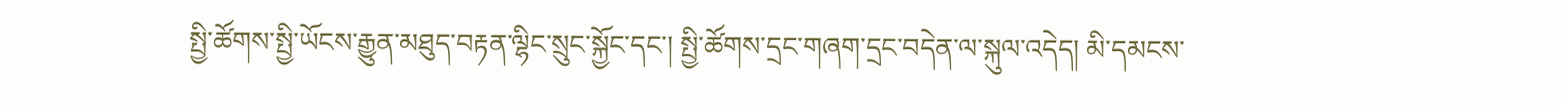སྤྱི་ཚོགས་སྤྱི་ཡོངས་རྒྱུན་མཐུད་བརྟན་ལྷིང་སྲུང་སྐྱོང་དང་། སྤྱི་ཚོགས་དྲང་གཞག་དྲང་བདེན་ལ་སྐུལ་འདེད། མི་དམངས་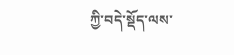ཀྱི་བདེ་སྡོད་ལས་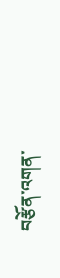བརྩོན་འགན་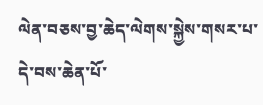ལེན་བཅས་བྱ་ཆེད་ལེགས་སྐྱེས་གསར་པ་དེ་བས་ཆེན་པོ་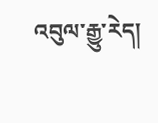འབུལ་རྒྱུ་རེད།